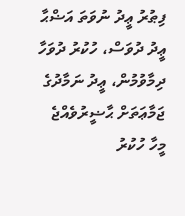ފިޠުރު ޢީދު ނުވަތަ އަޟްޙާ ޢީދު ދުވަސް، ހުކުރު ދުވަހާ ދިމާވުމުން، ޢީދު ނަމާދުގެ ޖަމާޢަތަށް ޙާޟީރުވެއްޖެ މީހާ ހުކުރު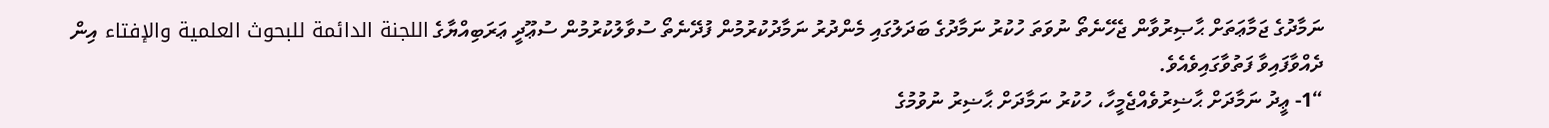ނަމާދުގެ ޖަމާޢަތަށް ޙާޞިރުވާން ޖެހޭނެތޯ ނުވަތަ ހުކުރު ނަމާދުގެ ބަދަލުގައި މެންދުރު ނަމާދުކުރުމުން ފުދޭނެތޯ ސުވާލުކުރުމުން ސުޢޫދީ ޢަރަބިއްޔާގެ اللجنة الدائمة للبحوث العلمية والإفتاء އިން ދެއްވާފައިވާ ފަތުވާގައިވެއެވެ.
“1- ޢީދު ނަމާދަށް ޙާޟިރުވެއްޖެމީހާ، ހުކުރު ނަމާދަށް ޙާޟިރު ނުވުމުގެ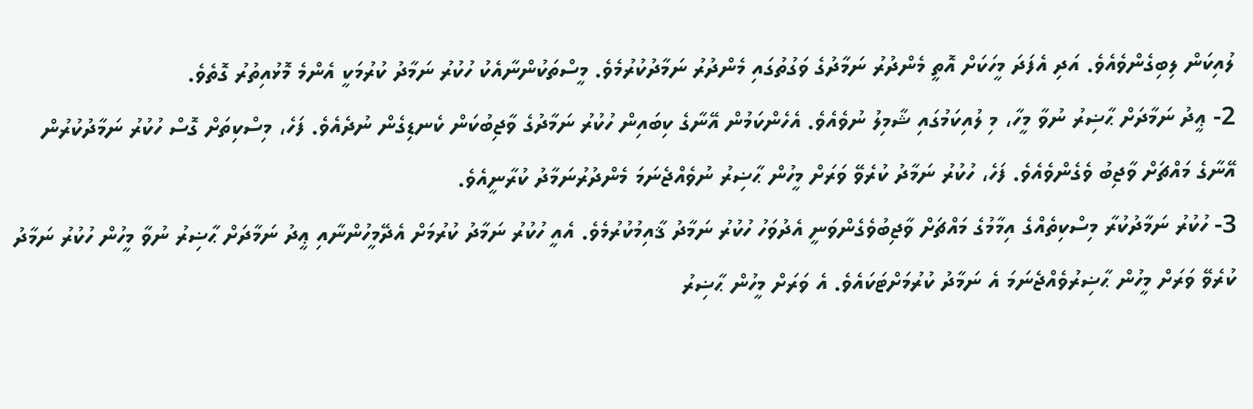ލުއިކަން ލިބިގެންވެއެވެ. އަދި އެފަދަ މީހަކަށް އޮތީ މެންދުރު ނަމާދުގެ ވަގުތުގައި މެންދުރު ނަމާދުކުރުމެވެ. މީސްތަކުންނާއެކު ހުކުރު ނަމާދު ކުރުމަކީ އެންމެ މޮޅުއިތުރު ގޮތެވެ.
2- ޢީދު ނަމާދަށް ޙާޟިރު ނުވާ މީހާ، މި ލުއިކަމުގައި ޝާމިލު ނުވެއެވެ. އެހެންކަމުން އޭނާގެ ކިބައިން ހުކުރު ނަމާދުގެ ވާޖިބުކަން ކެނޑިގެން ނުދެއެވެ. ފަހެ، މިސްކިތަށް ގޮސް ހުކުރު ނަމާދުކުރުން އޭނާގެ މައްޗަށް ވާޖިބު ވެގެންވެއެވެ. ފަހެ، ހުކުރު ނަމާދު ކުރެވޭ ވަރަށް މީހުން ޙާޟިރު ނުވެއްޖެނަމަ މެންދުރުނަމާދު ކުރާނީއެވެ.
3- ހުކުރު ނަމާދުކުރާ މިސްކިތެއްގެ އިމާމުގެ މައްޗަށް ވާޖިބުވެގެންވަނީ އެދުވަހު ހުކުރު ނަމާދު ޤާއިމުކުރުމެވެ. އެއީ ހުކުރު ނަމާދު ކުރުމަށް އެދޭމީހުންނާއި ޢީދު ނަމާދަށް ޙާޟިރު ނުވާ މީހުން ހުކުރު ނަމާދު ކުރެވޭ ވަރަށް މީހުން ޙާޟިރުވެއްޖެނަމަ އެ ނަމާދު ކުރުމަށްޓަކައެވެ. އެ ވަރަށް މީހުން ޙާޟިރު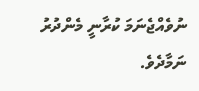ނުވެއްޖެނަމަ ކުރާނީ މެންދުރު ނަމާދެވެ.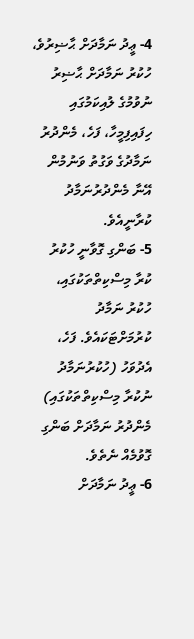4- ޢީދު ނަމާދަށް ޙާޟިރުވެ، ހުކުރު ނަމާދަށް ޙާޟިރު ނުވުމުގެ ލުއިކަމުގައި ހިފައިފިމީހާ، ފަހެ، މެންދުރު ނަމާދުގެ ވަގުތު ވަނުމުން އޭނާ މެންދުރުނަމާދު ކުރާނީއެވެ.
5- ބަންގި ގޮވާނީ ހުކުރު ކުރާ މިސްކިތްތަކުގައި، ހުކުރު ނަމާދު ކުރުމަށްޓަކައެވެ. ފަހެ، އެދުވަހު (ހުކުރުނަމާދު ނުކުރާ މިސްކިތްތަކުގައި) މެންދުރު ނަމާދަށް ބަންގި ގޮވުމެއް ނެތެވެ.
6- ޢީދު ނަމާދަށް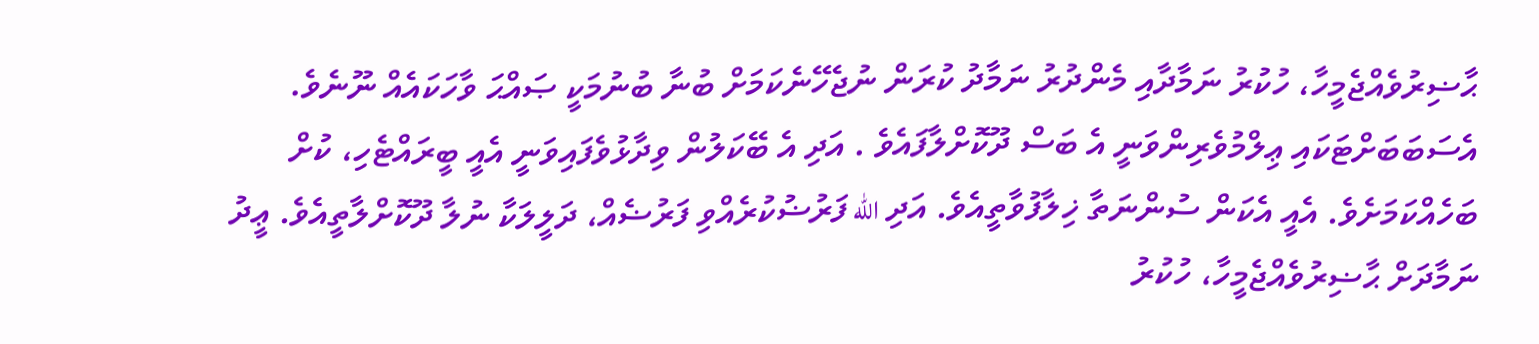ޙާޟިރުވެއްޖެމީހާ، ހުކުރު ނަމާދާއި މެންދުރު ނަމާދު ކުރަން ނުޖެހޭނެކަމަށް ބުނާ ބުނުމަކީ ޞައްޙަ ވާހަކައެއް ނޫނެވެ. އެސަބަބަށްޓަކައި ޢިލްމުވެރިންވަނީ އެ ބަސް ދޫކޮށްލާފައެވެ . އަދި އެ ބޭކަލުން ވިދާޅުވެފައިވަނީ އެއީ ބީރައްޓެހި، ކުށް ބަހެއްކަމަށެވެ. އެއީ އެކަން ސުންނަތާ ޚިލާފުވާތީއެވެ. އަދި الله ފަރުޟުކުރެއްވި ފަރުޟެއް، ދަލީލަކާ ނުލާ ދޫކޮށްލާތީއެވެ. ޢީދު ނަމާދަށް ޙާޟިރުވެއްޖެމީހާ، ހުކުރު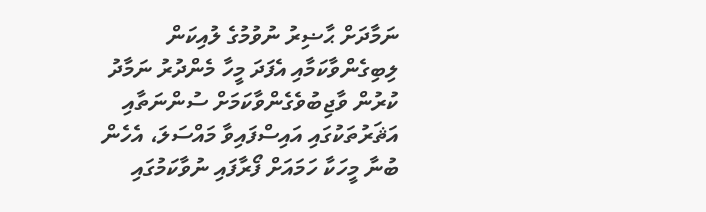ނަމާދަށް ޙާޟިރު ނުވުމުގެ ލުއިކަން ލިބިގެންވާކަމާއި އެފަދަ މީހާ މެންދުރު ނަމާދު ކުރުން ވާޖިބުވެގެންވާކަމަށް ސުންނަތާއި އަޘަރުތަކުގައި އައިސްފައިވާ މައްސަލަ، އެހެން ބުނާ މީހަކާ ހަމައަށް ފޯރާފައި ނުވާކަމުގައި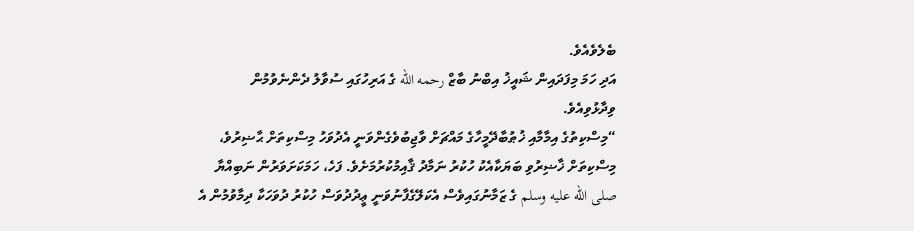ބެލެވެއެވެ.
އަދި ހަމަ މިފަދައިން ޝައީޚު އިބްނު ބާޒް رحمه الله ގެ އަރިހުގައި ސުވާލު ދެންނެވުމުން ވިދާޅުވިއެވެ.
“މިސްކިތުގެ އިމާމާއި ޚުޠުބާދޭމީހާގެ މައްޗަށް ވާޖިބުވެގެންވަނީ އެދުވަހު މިސްކިތަށް ޙާޟިރުވެ، މިސްކިތަށް ޚާޟިރުވި ބަޔަކާއެކު ހުކުރު ނަމާދު ޤާއިމުކުރުމަށެވެ. ފަހެ، ހަމަކަށަވަރުން ނަބިއްޔާ صلى الله عليه وسلم ގެ ޒަމާނުގައިވެސް އެކަލޭގެފާނުވަނީ ޢީދުދުވަސް ހުކުރު ދުވަހަކާ ދިމާވުމުން އެ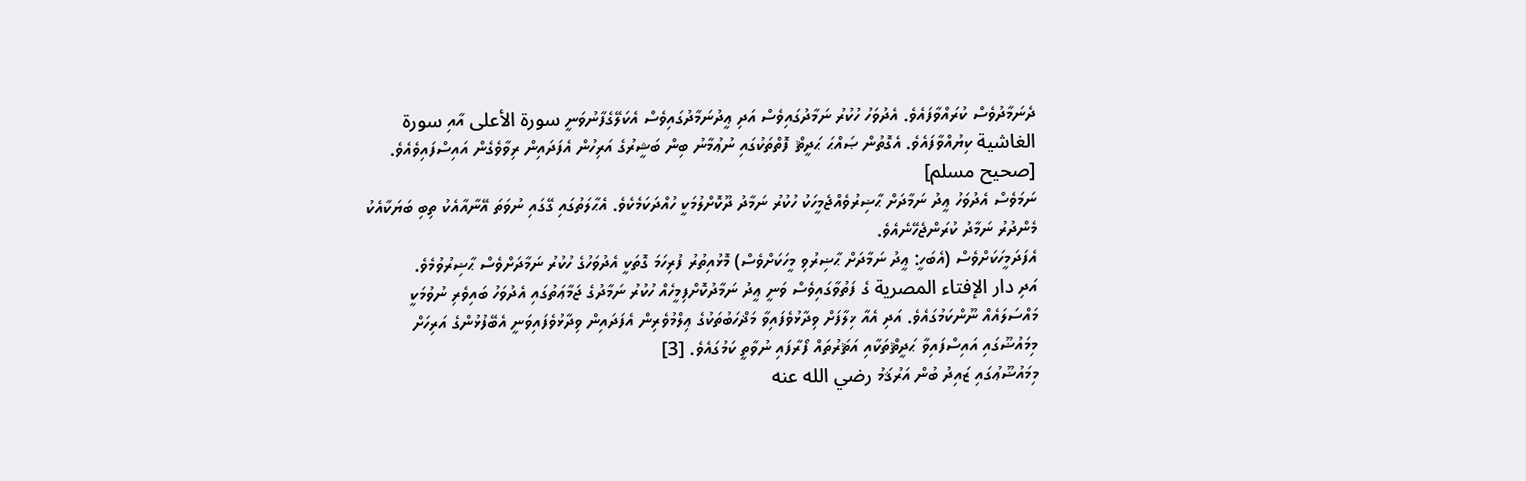ދެނަމާދުވެސް ކުރައްވާފައެވެ. އެދުވަހު ހުކުރު ނަމާދުގައިވެސް އަދި ޢީދުނަމާދުގައިވެސް އެކަލޭގެފާނުވަނީ سورة الأعلى އާއި سورة الغاشية ކިޔުއްވާފައެވެ. އެގޮތުން ޞައްޙަ ޙަދީޘް ފޮތްތަކުގައި ނުޢުމާނު ބިން ބަޝީރުގެ އަރިހުން އެފަދައިން ރިވާވެގެން އައިސްފައިވެއެވެ. [صحيح مسلم]
ނަމަވެސް އެދުވަހު ޢީދު ނަމާދަށް ޙާޟިރުވެއްޖެމީހަކު ހުކުރު ނަމާދު ދޫކޮށްލުމަކީ ހުއްދަކަމެކެވެ. އެޙާލަތުގައި ގޭގައި ނުވަތަ އޭނާއާއެކު ތިބި ބަޔަކާއެކު މެންދުރު ނަމާދު ކުރަންޖެހޭނެއެވެ.
އެފަދަމީހަކަށްވެސް (އެބަހީ: ޢީދު ނަމާދަށް ޙާޟިރުވި މީހަކަށްވެސް) މޮޅުއިތުރު ފުރިހަމަ ގޮތަކީ އެދުވަހުގެ ހުކުރު ނަމާދަށްވެސް ޙާޟިރުވުމެވެ.
އަދި دار الإفتاء المصرية ގެ ފަތުވާގައިވެސް ވަނީ ޢީދު ނަމާދުކޮށްފިމީހެއް ހުކުރު ނަމާދުގެ ޖަމާޢަތުގައި އެދުވަހު ބައިވެރި ނުވުމަކީ މައްސަލައެއް ނޫންކަމުގައެވެ. އަދި އެއާ ޚިލާފަށް ވިދާޅުވެފައިވާ މަޛްހަބުތަކުގެ ޢިލްމުވެރިން އެފަދައިން ވިދާޅުވެފައިވަނީ އެބޭފުޅުންގެ އަރިހަށް މިމައުޟޫގައި އައިސްފައިވާ ޙަދީޘްތަކާއި އަޘަރުތައް ފޯރާފައި ނުވާތީ ކަމުގައެވެ. [3]
މިމައުޟޫޢުގައި ޒައިދު ބުން އަރުޤަމު رضي الله عنه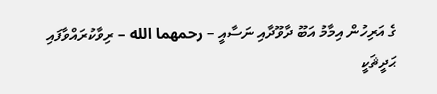ގެ އަރިހުން އިމާމު އަބޫ ދާވޫދާއި ނަސާއީ – رحمهما الله – ރިވާކުރައްވާފައި ޙަދީޘަކީ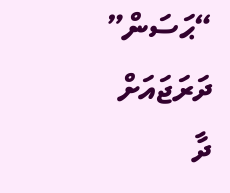“ޙަސަން” ދަރަޖައަށް ދާ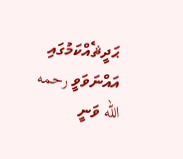ޙަދީޘެއްކަމުގައި އައްނަވަވީ رحمه الله ވަނީ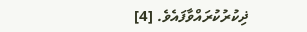ޛިކުރުކުރައްވާފައެވެ. [4]